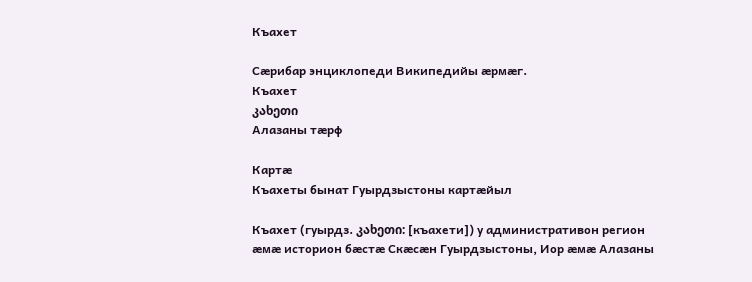Къахет

Сæрибар энциклопеди Википедийы æрмæг.
Къахет
კახეთი
Алазаны тæрф

Картæ
Къахеты бынат Гуырдзыстоны картæйыл

Къахет (гуырдз. კახეთი: [къахети]) у административон регион æмæ историон бæстæ Скæсæн Гуырдзыстоны, Иор æмæ Алазаны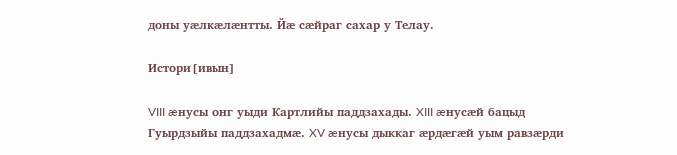доны уæлкæлæнтты. Йæ сæйраг сахар у Телау.

Истори[ивын]

VIII æнусы онг уыди Картлийы паддзахады. XIII æнусæй бацыд Гуырдзыйы паддзахадмæ. XV æнусы дыккаг æрдæгæй уым равзæрди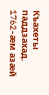Къахеты паддзахад. 1762-æм азæй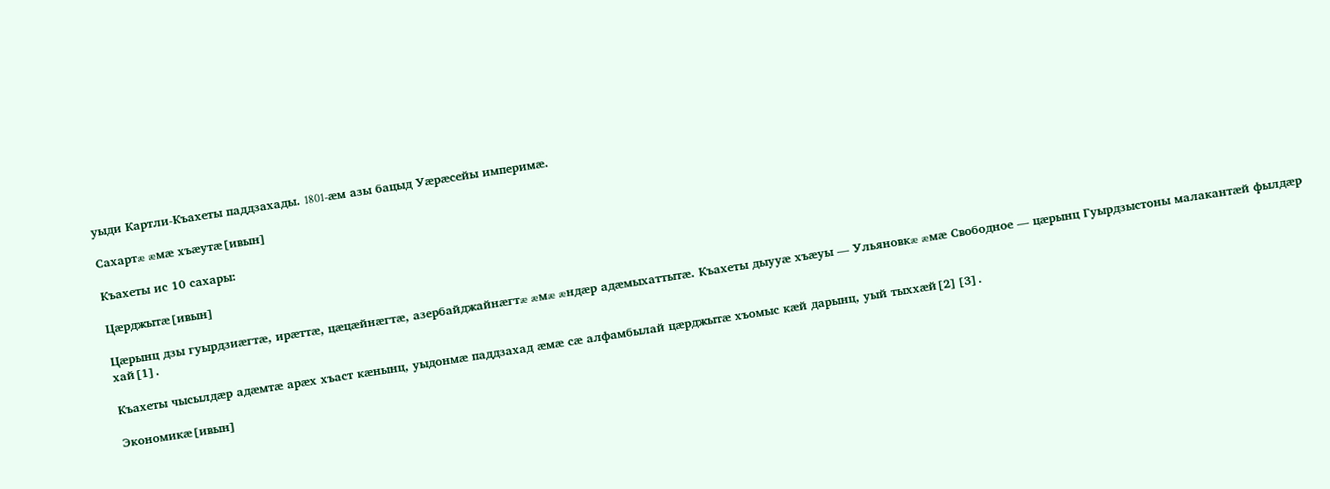уыди Картли-Къахеты паддзахады. 1801-æм азы бацыд Уæрæсейы империмæ.

Сахартæ æмæ хъæутæ[ивын]

Къахеты ис 10 сахары:

Цæрджытæ[ивын]

Цæрынц дзы гуырдзиæгтæ, ирæттæ, цæцæйнæгтæ, азербайджайнæгтæ æмæ æндæр адæмыхаттытæ. Къахеты дыууæ хъæуы — Ульяновкæ æмæ Свободное — цæрынц Гуырдзыстоны малакантæй фылдæр хай[1].

Къахеты чысылдæр адæмтæ арæх хъаст кæнынц, уыдонмæ паддзахад æмæ сæ алфамбылай цæрджытæ хъомыс кæй дарынц, уый тыххæй[2][3].

Экономикæ[ивын]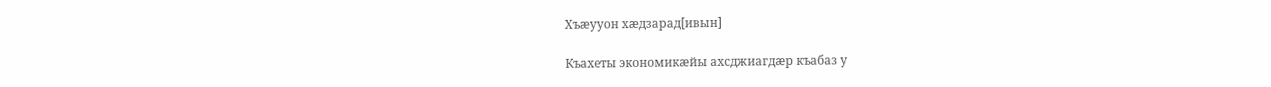Хъæууон хæдзарад[ивын]

Къахеты экономикæйы ахсджиагдæр къабаз у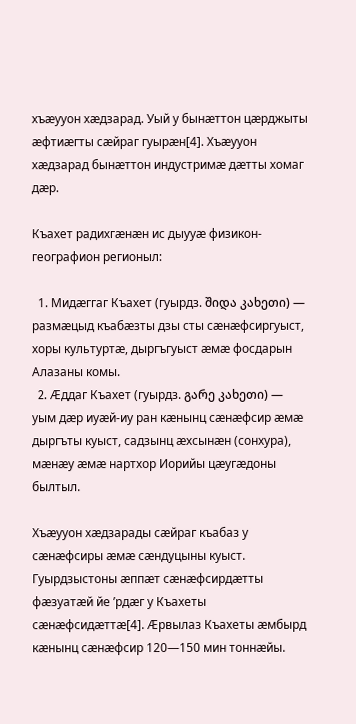хъæууон хæдзарад. Уый у бынæттон цæрджыты æфтиæгты сæйраг гуырæн[4]. Хъæууон хæдзарад бынæттон индустримæ дæтты хомаг дæр.

Къахет радихгæнæн ис дыууæ физикон-географион регионыл:

  1. Мидæггаг Къахет (гуырдз. შიდა კახეთი) — размæцыд къабæзты дзы сты сæнæфсиргуыст, хоры культуртæ, дыргъгуыст æмæ фосдарын Алазаны комы.
  2. Æддаг Къахет (гуырдз. გარე კახეთი) — уым дæр иуæй-иу ран кæнынц сæнæфсир æмæ дыргъты куыст, садзынц æхсынæн (сонхура), мæнæу æмæ нартхор Иорийы цæугæдоны былтыл.

Хъæууон хæдзарады сæйраг къабаз у сæнæфсиры æмæ сæндуцыны куыст. Гуырдзыстоны æппæт сæнæфсирдæтты фæзуатæй йе ’рдæг у Къахеты сæнæфсидæттæ[4]. Æрвылаз Къахеты æмбырд кæнынц сæнæфсир 120—150 мин тоннæйы.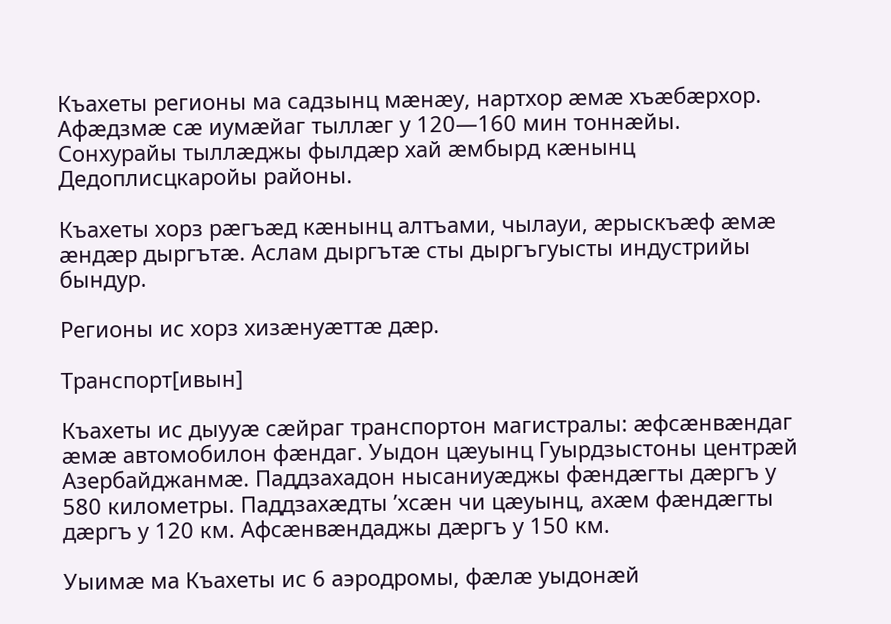Къахеты регионы ма садзынц мæнæу, нартхор æмæ хъæбæрхор. Афæдзмæ сæ иумæйаг тыллæг у 120—160 мин тоннæйы. Сонхурайы тыллæджы фылдæр хай æмбырд кæнынц Дедоплисцкаройы районы.

Къахеты хорз рæгъæд кæнынц алтъами, чылауи, æрыскъæф æмæ æндæр дыргътæ. Аслам дыргътæ сты дыргъгуысты индустрийы бындур.

Регионы ис хорз хизæнуæттæ дæр.

Транспорт[ивын]

Къахеты ис дыууæ сæйраг транспортон магистралы: æфсæнвæндаг æмæ автомобилон фæндаг. Уыдон цæуынц Гуырдзыстоны центрæй Азербайджанмæ. Паддзахадон нысаниуæджы фæндæгты дæргъ у 580 километры. Паддзахæдты ’хсæн чи цæуынц, ахæм фæндæгты дæргъ у 120 км. Афсæнвæндаджы дæргъ у 150 км.

Уыимæ ма Къахеты ис 6 аэродромы, фæлæ уыдонæй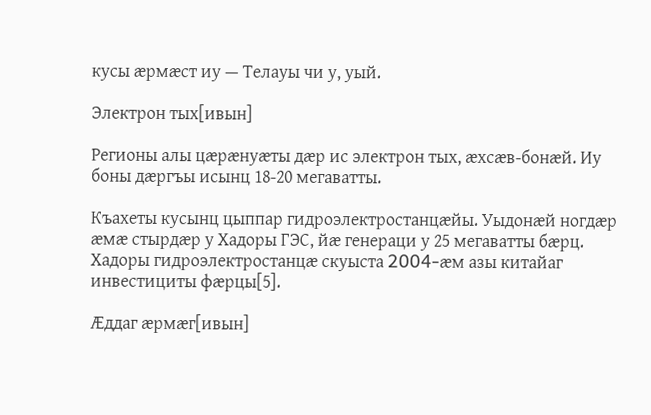кусы æрмæст иу — Телауы чи у, уый.

Электрон тых[ивын]

Регионы алы цæрæнуæты дæр ис электрон тых, æхсæв-бонæй. Иу боны дæргъы исынц 18-20 мегаватты.

Къахеты кусынц цыппар гидроэлектростанцæйы. Уыдонæй ногдæр æмæ стырдæр у Хадоры ГЭС, йæ генераци у 25 мегаватты бæрц. Хадоры гидроэлектростанцæ скуыста 2004-æм азы китайаг инвестициты фæрцы[5].

Æддаг æрмæг[ивын]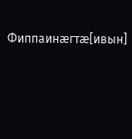Фиппаинæгтæ[ивын]